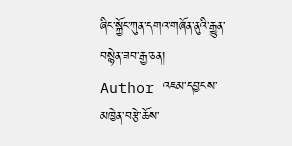ཞིང་སྐྱོང་ཀུན་དགའ་གཞོན་ནུའི་རྒྱུན་བསྙེན་ཟབ་རྒྱ་ཅན།
Author འཇམ་དབྱངས་མཁྱེན་བརྩེ་ཆོས་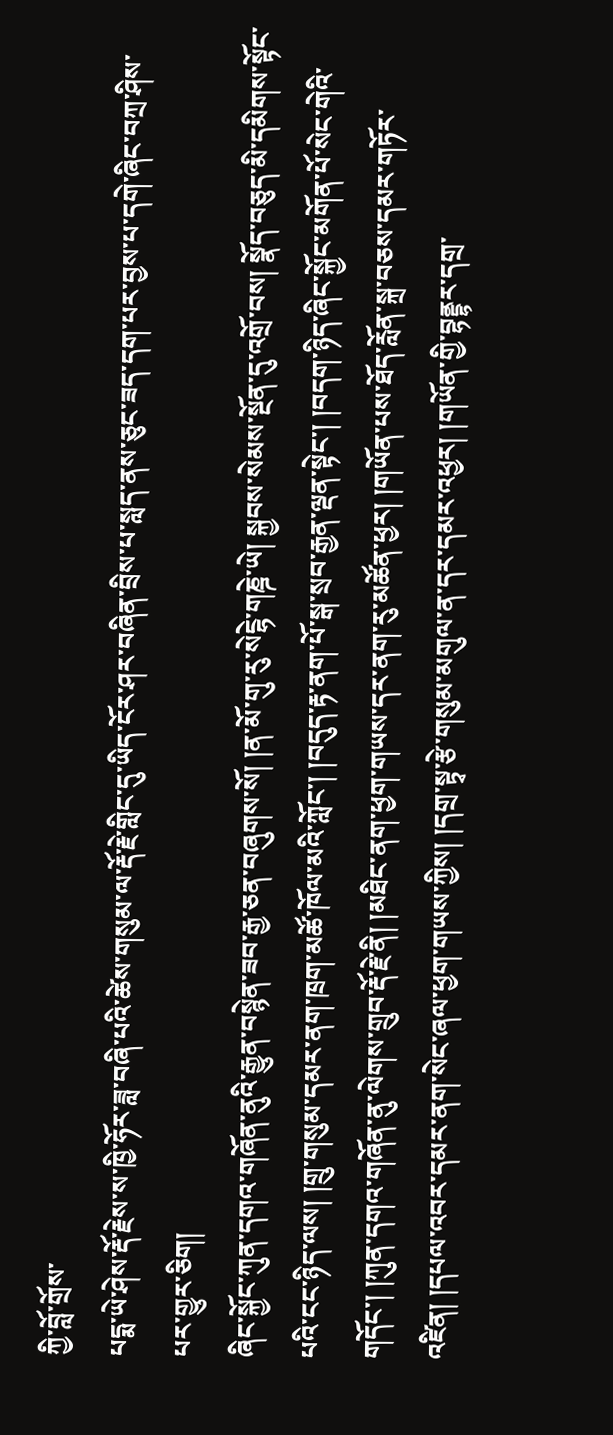ཀྱི་བློ་གྲོས་
པདྨ་ཡེ་ཤེས་རྡོ་རྗེས་ས་ཁྱི་ཧོར་ཟླ་བཞི་པའི་ཚེས་གསུམ་ལ་རྡོ་རྗེ་གླིང་དུ་ཡིད་ངོར་ཤར་བཞིན་བྲིས་པ་སླད་ནས་ཅུང་ཟད་དག་པར་བྱས་པ་དགེ་ཞིང་བཀྲ་ཤིས་པར་གྱུར་ཅིག།
ཞིང་སྐྱོང་ཀུན་དགའ་གཞོན་ནུའི་རྒྱུན་བསྙེན་ཟབ་རྒྱ་ཅན་བཞུགས་སོ། །ན་མོ་གུ་རུ་སེངྷེ་གཎྜེ་ཡེ། སྐྱབས་སེམས་སྔོན་དུ་འགྲོ་བས། སྣོད་བཅུད་མི་དམིགས་སྟོང་པའི་ངང་ཉིད་ལས། །གྲུ་གསུམ་དམར་ནག་ཁྲག་མཚོ་ཁོལ་མའི་ཀློང་། །བདུད་རྟ་ནག་པོ་སྒ་སྲབ་རྒྱན་ལྡན་སྟེང་། །བདག་ཉིད་ཞིང་སྐྱོང་མགོན་པོ་སེང་གེའི་གདོང་། །ཀུན་དགའ་གཞོན་ནུ་ལེགས་གྲུབ་རྡོ་རྗེ་ནི། །མཐིང་ནག་ཕྱག་གཡས་དར་ནག་རུ་མཚོན་ཕྱར། །གཡོན་པས་ཐོད་རློན་སྐྲ་བཅས་དམར་གཏོར་འཛིན། །དཔལ་འབར་དམར་ནག་སེང་ཞལ་ཕྱག་གཡས་ཀྱིས། །དགྲ་སྟྭ་རྩེ་གསུམ་མགུལ་ན་དར་དམར་འཕྱར། །གཡོན་གྱི་བྷནྡྷར་དགྲ་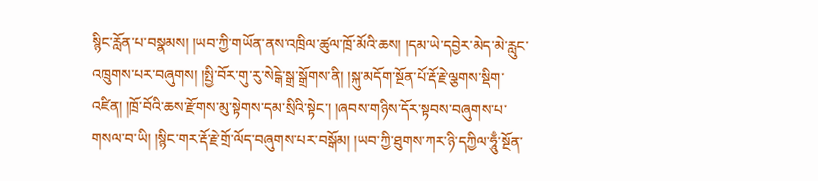སྙིང་རློན་པ་བསྣམས། །ཡབ་ཀྱི་གཡོན་ནས་འཁྲིལ་ཚུལ་ཁྲོ་མོའི་ཆས། །དམ་ཡེ་དབྱེར་མེད་མེ་རླུང་འཁྲུགས་པར་བཞུགས། །སྤྱི་བོར་གུ་རུ་སེངྒེ་སྒྲ་སྒྲོགས་ནི། །སྐུ་མདོག་སྔོན་པོ་རྡོ་རྗེ་ལྕགས་སྡིག་འཛིན། །ཁྲོ་བོའི་ཆས་རྫོགས་མུ་སྟེགས་དམ་སྲིའི་སྟེང་། །ཞབས་གཉིས་དོར་སྟབས་བཞུགས་པ་གསལ་བ་ཡི། །སྙིང་གར་རྡོ་རྗེ་གྲོ་ལོད་བཞུགས་པར་བསྒོམ། །ཡབ་ཀྱི་ཐུགས་ཀར་ཉི་དཀྱིལ་ཧཱུྃ་སྔོན་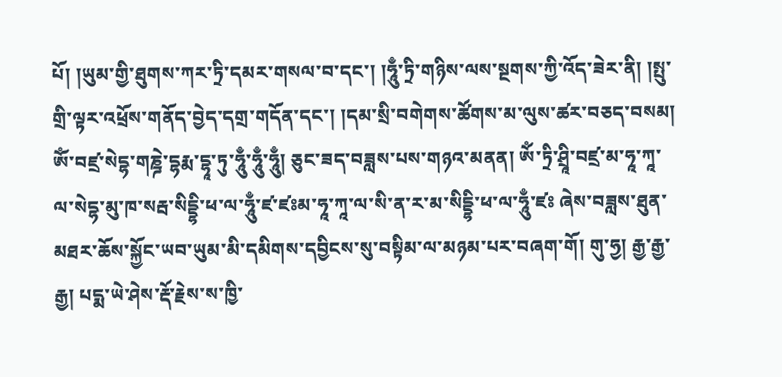པོ། །ཡུམ་གྱི་ཐུགས་ཀར་ཏྲི་དམར་གསལ་བ་དང་། །ཧཱུྃ་ཏྲི་གཉིས་ལས་སྔགས་ཀྱི་འོད་ཟེར་ནི། །སྤུ་གྲི་ལྟར་འཕྲོས་གནོད་བྱེད་དགྲ་གདོན་དང་། །དམ་སྲི་བགེགས་ཚོགས་མ་ལུས་ཚར་བཅད་བསམ། ཨོཾ་བཛྲ་སེདྷ་གཎྜེ་དྷརྨ་དྷཱ་ཏུ་ཧཱུྃ་ཧཱུྃ་ཧཱུྃ། ཅུང་ཟད་བཟླས་པས་གཉའ་མནན། ཨོཾ་ཏྲི་ཤྲཱི་བཛྲ་མ་ཧཱ་ཀཱ་ལ་སེདྷ་མུ་ཁ་སརྦ་སིདྡྷི་ཕ་ལ་ཧཱུྃ་ཛ་ཛཿམ་ཧཱ་ཀཱ་ལ་སི་ན་ར་མ་སིདྡྷི་ཕ་ལ་ཧཱུྃ་ཛཿ ཞེས་བཟླས་ཐུན་མཐར་ཆོས་སྐྱོང་ཡབ་ཡུམ་མི་དམིགས་དབྱིངས་སུ་བསྟིམ་ལ་མཉམ་པར་བཞག་གོ། གུ་ཧྱ། རྒྱ་རྒྱ་རྒྱ། པདྨ་ཡེ་ཤེས་རྡོ་རྗེས་ས་ཁྱི་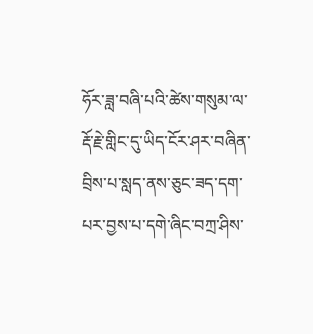ཧོར་ཟླ་བཞི་པའི་ཚེས་གསུམ་ལ་རྡོ་རྗེ་གླིང་དུ་ཡིད་ངོར་ཤར་བཞིན་བྲིས་པ་སླད་ནས་ཅུང་ཟད་དག་པར་བྱས་པ་དགེ་ཞིང་བཀྲ་ཤིས་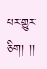པར་གྱུར་ཅིག། །།